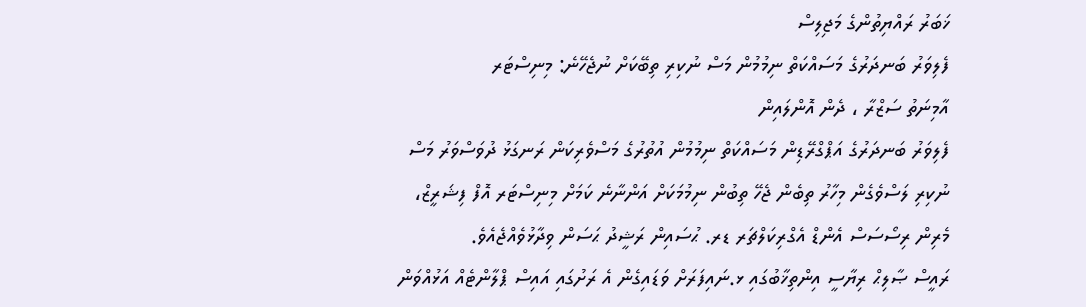ޚަބަރު ރައްޔިތުންގެ މަޖިލިސް
ފެލިވަރު ބަނދަރުގެ މަސައްކަތް ނިމުމުން މަސް ނުކިރި ތިބޭކަށް ނުޖެހޭނެ: މިނިސްޓަރ
އާމިނަތު ސަޒްރާ ، ދެން އޮންލައިން
ފެލިވަރު ބަނދަރުގެ އަޕްގްރޭޑިން މަސައްކަތް ނިމުމުން އުތުރުގެ މަސްވެރިކަން ރަނގަޅު ދުވަސްވަރު މަސް ނުކިރި ލަސްވެގެން މިހާރު ތިބެން ޖެހޭ ތިބުން ނިމުމަކަށް އަންނާނެ ކަމަށް މިނިސްޓަރ އޮފް ފިޝަރީޒް، މެރިން ރިސޯސަސް އެންޑް އެގްރިކަލްޗަރ ޑރ. ޙުސައިން ރަޝީދު ޙަސަން ވިދާޅުވެއްޖެއެވެ.
ރައީސް ޞާލިޙް ރިޔާސީ އިންތިޚާބުގައި ޅ.ނައިފަރަށް ވަޑައިގެން އެ ރަށުގައި އައިސް ޕްލާންޓެއް އަޅުއްވަން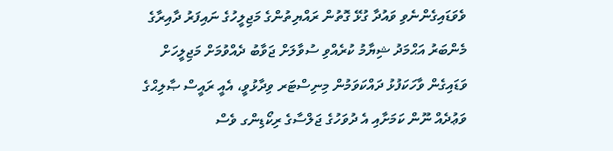ވެވަޑައިގެންނެވި ވައުދާ ގުޅޭ ގޮތުން ރައްޔިތުންގެ މަޖިލީހުގެ ނައިފަރު ދާއިރާގެ މެންބަރު އަޙްމަދު ޝިޔާމު ކުރެއްވި ސުވާލަށް ޖަވާބު ދެއްވުމަށް މަޖިލީހަށް ވަޑައިގެން ވާހަކަފުޅު ދައްކަވަމުން މިނިސްޓަރ ވިދާޅުވީ، އެއީ ރައީސް ޞާލިޙްގެ ވަޢުދެއް ނޫން ކަމަށާއި އެ ދުވަހުގެ ޖަލްސާގެ ރިކޯޑިންގ ވެސް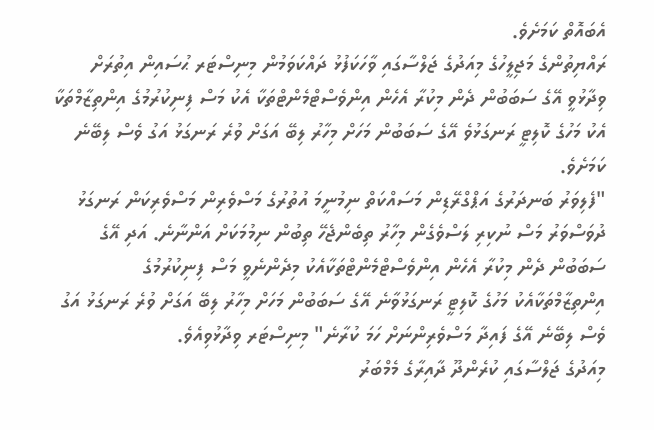އެބައޮތް ކަމަށެވެ.
ރައްޔިތުންގެ މަޖިލީހުގެ މިއަދުގެ ޖަލްސާގައި ވާހަކަފުޅު ދައްކަވަމުން މިނިސްޓަރ ޙުސައިން އިތުރަށް ވިދާޅުވީ އޭގެ ސަބަބުން ދެން މިކުރާ އެހެން އިންވެސްޓްމެންޓްތަކާ އެކު މަސް ފިނިކުރުމުގެ އިންތިޒާމްތަކާ އެކު މަހުގެ ކޮލިޓީ ރަނގަޅުވެ އޭގެ ސަބަބުން މަހަށް މިހާރު ލިބޭ އަގަށް ވުރެ ރަނގަޅު އަގު ވެސް ލިބޭނެ ކަމަށެވެ.
"ފެލިވަރު ބަނދަރުގެ އަޕްގްރޭޑިން މަސައްކަތް ނިމުނީމަ އުތުރުގެ މަސްވެރިން މަސްވެރިކަން ރަނގަޅު ދުވަސްވަރު މަސް ނުކިރި ލަސްވެގެން މިހާރު ތިބެންޖެހޭ ތިބުން ނިމުމަކަށް އަންނާނެ. އަދި އޭގެ ސަބަބުން ދެން މިކުރާ އެހެން އިންވެސްޓްމެންޓްތަކާއެކު މިދެންނެވީ މަސް ފިނިކުރުމުގެ އިންތިޒާމްތަކާއެކު މަހުގެ ކޮލިޓީ ރަނގަޅުވާނެ އޭގެ ސަބަބުން މަހަށް މިހާރު ލިބޭ އަގަށް ވުރެ ރަނގަޅު އަގު ވެސް ލިބޭނެ އޭގެ ފައިދާ މަސްވެރިންނަށް ހަމަ ކުރާނެ" މިނިސްޓަރ ވިދާޅުވިއެވެ.
މިއަދުގެ ޖަލްސާގައި ކުރެންދޫ ދާއިރާގެ މެމްބަރު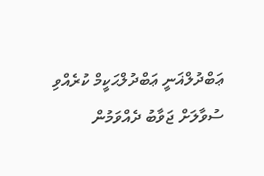ޢަބްދުލްޣަނީ ޢަބްދުލްޙަކީމް ކުރެއްވި ސުވާލަށް ޖަވާބު ދެއްވަމުން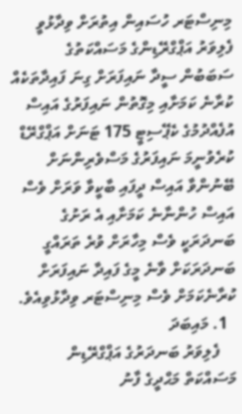މިނިސްޓަރ ހުސައިން އިތުރަށް ވިދާޅުވީ ފެލިވަރު އަޕްގްރޭޑިންގެ މަސައްކަތުގެ ސަބަބުން ސީދާ ނައިފަރަށް ގިނަ ފައިދާތަކެއް ކުރާނެ ކަމަށާއި މިގޮތުން ނައިފަރުގެ އައިސް އުފެއްދުމުގެ ކެޕޭސިޓީ 175 ޓަނަށް އަޕްގްރޭޑް ކުރެވުނީމަ ނައިފަރުގެ މަސްވެރިންނަށް ބޭނުންވާ އައިސް ދީފައި ބާކީވާ ވަރަށް ވެސް އައިސް ހުންނާނެ ކަމަށާއި އެ ރަށުގެ ބަނދަރަކީ ވެސް މިހާރަށް ވުރެ ތަރައްގީ ބަނދަރަކަށް ވާނެ މީގެ ފައިދާ ނައިފަރަށް ކުރާނެކަމަށް ވެސް މިނިސްޓަރ ވިދާޅުވިއެވެ.
  1. މައިބަދަ
    ފެލިވަރު ބަނދަރުގެ އަޕްގްރޭޑިން މަސައްކަތް މަޙްދީގެ ފާނު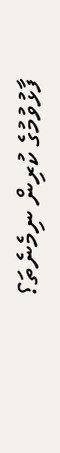ފާޅުވުމުގެ ކުރިން ނިމެނެތަ؟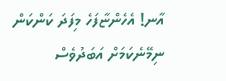އާނ! އެހެންޏާފަހެ މިފަދަ ކަންކަން ނިމޭނެކަމަށް އަބަދުވެސް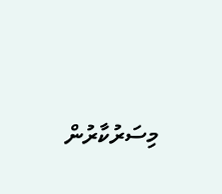މިސަރުކާރުން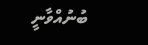ބުނުއްވާނީ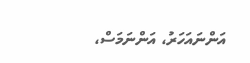އަންނައަހަރު، އަންނަމަސް،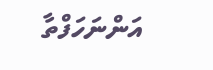އަންނަހަފްތާ